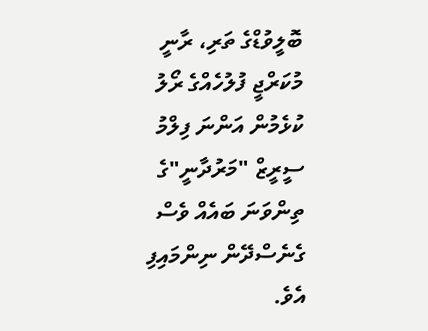ބޮލީވުޑްގެ ތަރި، ރާނީ މުކަރްޖީ ފުލުހެއްގެ ރޯލު ކުޅެމުން އަންނަ ފިލްމު ސީރީޒް "މަރުދާނީ"ގެ ތިންވަނަ ބައެއް ވެސް ގެނެސްދޭން ނިންމައިފި އެވެ.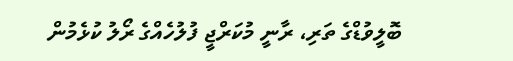ބޮލީވުޑްގެ ތަރި، ރާނީ މުކަރްޖީ ފުލުހެއްގެ ރޯލު ކުޅެމުން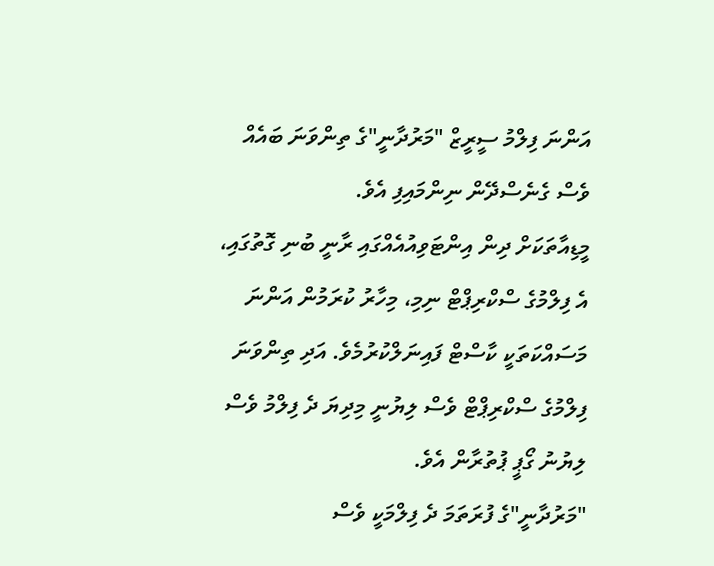އަންނަ ފިލްމު ސީރީޒް "މަރުދާނީ"ގެ ތިންވަނަ ބައެއް ވެސް ގެނެސްދޭން ނިންމައިފި އެވެ.
މީޑިއާތަކަށް ދިން އިންޓަވިއުއެއްގައި ރާނީ ބުނި ގޮތުގައި، އެ ފިލްމުގެ ސްކްރިޕްޓް ނިމި، މިހާރު ކުރަމުން އަންނަ މަސައްކަތަކީ ކާސްޓް ފައިނަލްކުރުމެވެ. އަދި ތިންވަނަ ފިލްމުގެ ސްކްރިޕްޓް ވެސް ލިޔުނީ މިދިޔަ ދެ ފިލްމު ވެސް ލިޔުނު ގޯޕީ ޕުތުރާން އެވެ.
"މަރުދާނީ"ގެ ފުރަތަމަ ދެ ފިލްމަކީ ވެސް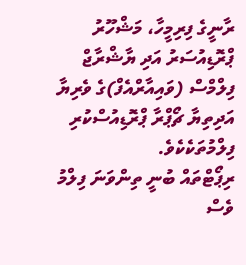ރާނީގެ ފިރިމީހާ، މަޝްހޫރު ޕްރޮޑިއުސަރު އަދި ޔާޝްރާޖް ފިލްމްސް (ވައިއާރްއެފް)ގެ ވެރިޔާ އަދިތިޔާ ޗޯޕްރާ ޕްރޮޑިއުސްކުރި ފިލްމުތަކެކެވެ.
ރިޕޯޓްތައް ބުނީ ތިންވަނަ ފިލްމު ވެސް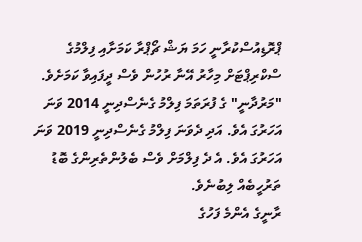ޕްރޮޑިއުސްކުރާނީ ހަމަ ޔަޝް ޗޯޕްރާ ކަމަށާއި ފިލްމުގެ ސްކްރިޕްޓަށް މިހާރު އޭނާ ރުހުން ވެސް ދީފައިވާ ކަމަށެވެ.
"މަރުދާނީ" ގެ ފުރަތަމަ ފިލްމު ގެނެސްދިނީ 2014 ވަނަ އަހަރުގަ އެވެ. އަދި ދެވަނަ ފިލްމު ގެނެސްދިނީ 2019 ވަނަ އަހަރުގަ އެވެ. އެ ދެ ފިލްމަށް ވެސް ބެލުންތެރިންގެ ބޮޑު ތަރުހީބެއް ލިބުނެވެ.
ރާނީގެ އެންމެ ފަހުގެ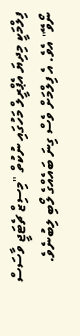ފިލްމަކީ މިދިޔަ އެޕްރީލް މަހުގައި ނުކުތް "މިސިޒް ޗެޓަޖީ ވާސަސް ނޯވޭ" އެވެ. އެ ފިލްމަށް ވެސް ގިނަ ބައެއްގެ ލޯބި ލިބުނެވެ.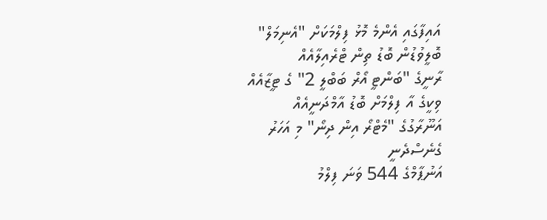އައިފާގައި އެންމެ މޮޅު ފިލްމަކަށް "އެނިމަލް"
ބޮލީވުޑުން ބޮޑު ތިން ޓްރެއިލާއެއް
ރާނީގެ "ބަންޓީ އޯރް ބަބްލީ 2" ގެ ޓީޒާއެއް
ވިކީގެ އާ ފިލްމަށް ބޮޑު އާމްދަނީއެއް
އަނޫރާގުގެ "މެޓްރޯ އިން ދިނޯ" މި އަހަރު ގެނެސްދެނީ
އަނުޕާމްގެ 544 ވަނަ ފިލްމު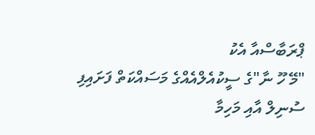ޕްރަބާސްއާ އެކު
"މޭ ހޫ ނާ"ގެ ސީކުއެލްއެއްގެ މަސައްކަތް ފަށައިފި
ސުނިލް އާއި މަހިމާ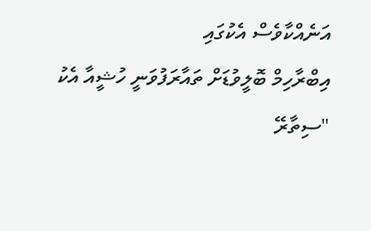އަނެއްކާވެސް އެކުގައި
އިބްރާހިމް ބޮލީވުޑަށް ތައާރަފުވަނީ ހުޝީއާ އެކު
"ސިތާރޭ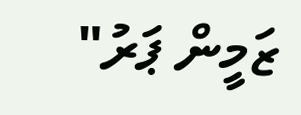ޒަމީން ޕަރު"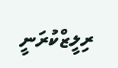ރިލީޒްކުރަނީ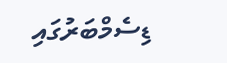ޑިސެމްބަރުގައި